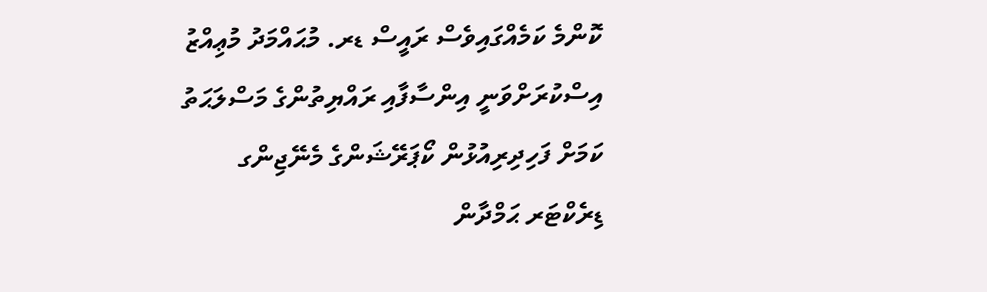ކޮންމެ ކަމެއްގައިވެސް ރައީސް ޑރ. މުޙައްމަދު މުޢިއްޒު އިސްކުރަށްވަނީ އިންސާފާއި ރައްޔިތުންގެ މަސްލަޙަތު ކަމަށް ފަހިދިރިއުޅުން ކޯޕަރޭޝަންގެ މެނޭޖިންގ ޑިރެކްޓަރ ޙަމްދާން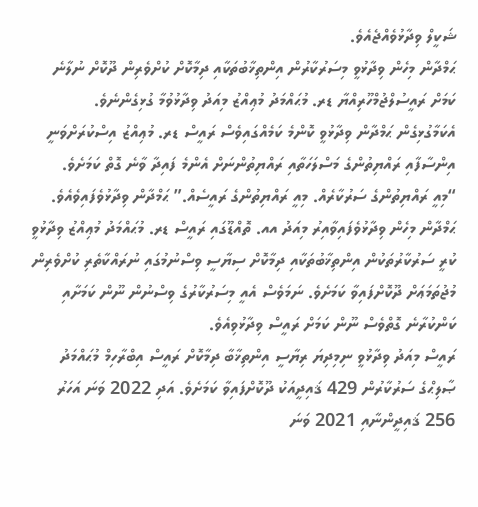ޝަކީލް ވިދާޅުވެއްޖެއެވެ.
ޙަމްދާން މިހެން ވިދާޅުވީ މިސަރުކާރުން އިންތިޚާބުތަކާއި ދިމާކޮށް ކުށްވެރިން ދޫކޮށް ނުލާނެ ކަމަށް ރައީސުލްޖުމްހޫރިއްޔާ ޑރ. މުޙައްމަދު މުޢިއްޒު މިއަދު ވިދާޅުވުމާ ގުޅިގެންނެވެ.
އެކަމާގުޅިގެން ޙަމްދާން ވިދާޅުވީ ކޮންމެ ކަމެއްގައިވެސް ރައީސް ޑރ. މުޢިއްޒު އިސްކުރަށްވަނީ އިންސާފާއި ރައްޔިތުންގެ މަސްލަހަތާއި ރައްޔިތުންނަށް އެންމެ ފައިދާ ވާނެ ގޮތް ކަމަށެވެ.
“މިއީ ރައްޔިތުންގެ ސަރުކާރެއް. މިއީ ރައްޔިތުންގެ ރައީސެއް.” ޙަމްދާން ވިދާޅުވެފައިވެއެވެ.
ޙަމްދާން މިހެން ވިދާޅުވެފައިވާއިރު މިއަދު އއ. ތޮއްޑޫގައި ރައީސް ޑރ. މުޙައްމަދު މުޢިއްޒު ވިދާޅުވީ ކުރީ ސަރުކާރުތަކުން އިންތިޚާބުތަކާއި ދިމާކޮށް ސިޔާސީ ވިސްނުމުގައި ނުރައްކާތެރި ކުށްވެރިން މުޖުތަމަޢަށް ދޫކޮށްފައިވާ ކަމަށެވެ. ނަމަވެސް އެއީ މިސަރުކާރުގެ ވިސްނުން ނޫން ކަމަށާއި ކަންކުރާނެ ގޮތްވެސް ނޫން ކަމަށް ރައީސް ވިދާޅުވިއެވެ.
ރައީސް މިއަދު ވިދާޅުވީ ނިމިދިޔަ ރިޔާސީ އިންތިޚާބާ ދިމާކޮށް ރައީސް އިބްރާހިމް މުޙައްމަދު ޞާލިޙްގެ ސަރުކާރުން 429 ޤައިދީއަކު ދޫކޮށްފައިވާ ކަމަށެވެ. އަދި 2022 ވަނަ އަހަރު 256 ޤައިދީންނާއި 2021 ވަނަ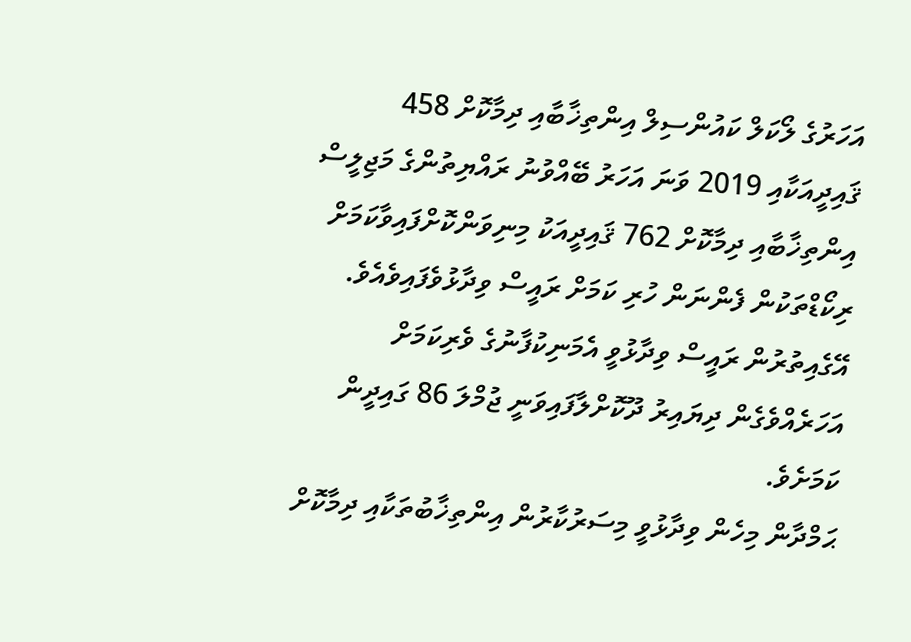އަހަރުގެ ލޯކަލް ކައުންސިލް އިންތިޚާބާއި ދިމާކޮށް 458 ޤައިދީއަކާއި 2019 ވަނަ އަހަރު ބޭއްވުނު ރައްޔިތުންގެ މަޖިލީސް އިންތިޚާބާއި ދިމާކޮށް 762 ޤައިދީއަކު މިނިވަންކޮށްފައިވާކަމަށް ރިކޯޑްތަކުން ފެންނަން ހުރި ކަމަށް ރައީސް ވިދާޅުވެފައިވެއެވެ.
އޭގެއިތުރުން ރައީސް ވިދާޅުވީ އެމަނިކުފާނުގެ ވެރިކަމަށް އަހަރެއްވެގެން ދިޔައިރު ދޫކޮށްލާފައިވަނީ ޖުމްލަ 86 ގައިދީން ކަމަށެވެ.
ޙަމްދާން މިހެން ވިދާޅުވީ މިސަރުކާރުން އިންތިޚާބުތަކާއި ދިމާކޮށް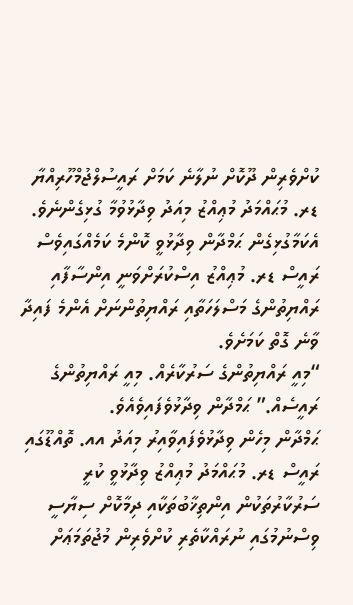ކުށްވެރިން ދޫކޮށް ނުލާނެ ކަމަށް ރައީސުލްޖުމްހޫރިއްޔާ ޑރ. މުޙައްމަދު މުޢިއްޒު މިއަދު ވިދާޅުވުމާ ގުޅިގެންނެވެ.
އެކަމާގުޅިގެން ޙަމްދާން ވިދާޅުވީ ކޮންމެ ކަމެއްގައިވެސް ރައީސް ޑރ. މުޢިއްޒު އިސްކުރަށްވަނީ އިންސާފާއި ރައްޔިތުންގެ މަސްލަހަތާއި ރައްޔިތުންނަށް އެންމެ ފައިދާ ވާނެ ގޮތް ކަމަށެވެ.
“މިއީ ރައްޔިތުންގެ ސަރުކާރެއް. މިއީ ރައްޔިތުންގެ ރައީސެއް.” ޙަމްދާން ވިދާޅުވެފައިވެއެވެ.
ޙަމްދާން މިހެން ވިދާޅުވެފައިވާއިރު މިއަދު އއ. ތޮއްޑޫގައި ރައީސް ޑރ. މުޙައްމަދު މުޢިއްޒު ވިދާޅުވީ ކުރީ ސަރުކާރުތަކުން އިންތިޚާބުތަކާއި ދިމާކޮށް ސިޔާސީ ވިސްނުމުގައި ނުރައްކާތެރި ކުށްވެރިން މުޖުތަމަޢަށް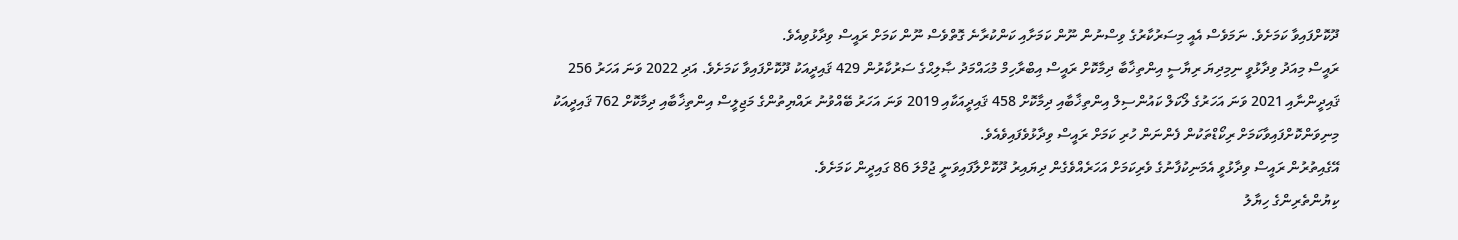ދޫކޮށްފައިވާ ކަމަށެވެ. ނަމަވެސް އެއީ މިސަރުކާރުގެ ވިސްނުން ނޫން ކަމަށާއި ކަންކުރާނެ ގޮތްވެސް ނޫން ކަމަށް ރައީސް ވިދާޅުވިއެވެ.
ރައީސް މިއަދު ވިދާޅުވީ ނިމިދިޔަ ރިޔާސީ އިންތިޚާބާ ދިމާކޮށް ރައީސް އިބްރާހިމް މުޙައްމަދު ޞާލިޙްގެ ސަރުކާރުން 429 ޤައިދީއަކު ދޫކޮށްފައިވާ ކަމަށެވެ. އަދި 2022 ވަނަ އަހަރު 256 ޤައިދީންނާއި 2021 ވަނަ އަހަރުގެ ލޯކަލް ކައުންސިލް އިންތިޚާބާއި ދިމާކޮށް 458 ޤައިދީއަކާއި 2019 ވަނަ އަހަރު ބޭއްވުނު ރައްޔިތުންގެ މަޖިލީސް އިންތިޚާބާއި ދިމާކޮށް 762 ޤައިދީއަކު މިނިވަންކޮށްފައިވާކަމަށް ރިކޯޑްތަކުން ފެންނަން ހުރި ކަމަށް ރައީސް ވިދާޅުވެފައިވެއެވެ.
އޭގެއިތުރުން ރައީސް ވިދާޅުވީ އެމަނިކުފާނުގެ ވެރިކަމަށް އަހަރެއްވެގެން ދިޔައިރު ދޫކޮށްލާފައިވަނީ ޖުމްލަ 86 ގައިދީން ކަމަށެވެ.
ކިޔުންތެރިންގެ ހިޔާލު